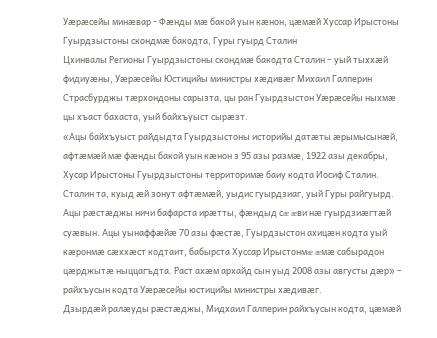Уæрæсейы минæвар - Фæнды мæ бакой уын кæнон, цæмæй Хуссар Ирыстоны Гуырдзыстоны скондмæ бакодта, Гуры гуырд Сталин
Цхинвалы Регионы Гуырдзыстоны скондмæ бакодта Сталин – уый тыххæй фидиуæны, Уæрæсейы Юстицийы министры хæдивæг Михаил Галперин Страсбурджы тæрхондоны сарызта, цы ран Гуырдзыстон Уæрæсейы ныхмæ цы хъаст бахаста, уый байхъуыст сырæзт.
«Ацы байхъуыст райдыдта Гуырдзыстоны историйы датæты æрымысынæй, афтæмæй мæ фæнды бакой уын кæнон з 95 азы размæ, 1922 азы декабры, Хусар Ирыстоны Гуырдзыстоны территоримæ баиу кодта Иосиф Сталин. Сталин та, куыд æй зонут афтæмæй, уыдис гуырдзиаг, уый Гуры райгуырд. Ацы рæстæджы ничи бафарста ирæтты, фæндыд сæ æви нæ гуырдзиæгтæй суæвын. Ацы уынаффæйæ 70 азы фæстæ, Гуырдзыстон ахицæн кодта уый кæронмæ сæххæст кодтаит, бабырста Хуссар Ирыстонмæ æмæ сабырадон цæрджытæ ныццагъдта. Раст ахæм архайд сын уыд 2008 азы августы дæр» – райхъусын кодта Уæрæсейы юстицийы министры хæдивæг.
Дзырдæй ралæуды рæстæджы, Мидхаил Галперин райхъусын кодта, цæмæй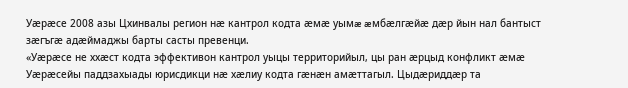Уæрæсе 2008 азы Цхинвалы регион нæ кантрол кодта æмæ уымæ æмбæлгæйæ дæр йын нал бантыст зæгъгæ адæймаджы барты састы превенци.
«Уæрæсе не ххæст кодта эффективон кантрол уыцы территорийыл, цы ран æрцыд конфликт æмæ Уæрæсейы паддзахыады юрисдикци нæ хæлиу кодта гæнæн амæттагыл. Цыдæриддæр та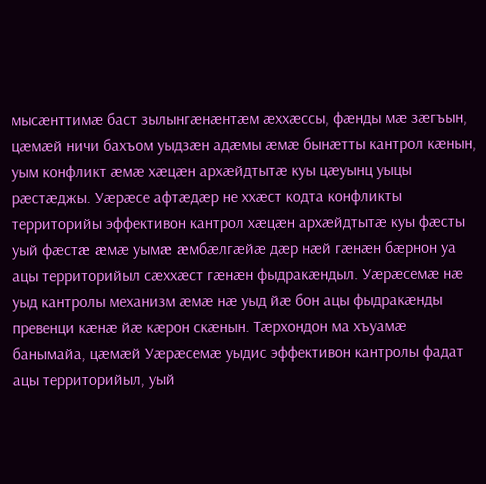мысæнттимæ баст зылынгæнæнтæм æххæссы, фæнды мæ зæгъын, цæмæй ничи бахъом уыдзæн адæмы æмæ бынæтты кантрол кæнын, уым конфликт æмæ хæцæн архæйдтытæ куы цæуынц уыцы рæстæджы. Уæрæсе афтæдæр не ххæст кодта конфликты территорийы эффективон кантрол хæцæн архæйдтытæ куы фæсты уый фæстæ æмæ уымæ æмбæлгæйæ дæр нæй гæнæн бæрнон уа ацы территорийыл сæххæст гæнæн фыдракæндыл. Уæрæсемæ нæ уыд кантролы механизм æмæ нæ уыд йæ бон ацы фыдракæнды превенци кæнæ йæ кæрон скæнын. Тæрхондон ма хъуамæ банымайа, цæмæй Уæрæсемæ уыдис эффективон кантролы фадат ацы территорийыл, уый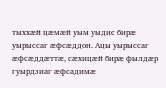тыххæй цæмæй уым уыдис бирæ уырыссаг æфсæддон. Ацы уырыссаг æфсæддæттæ, сæхицæй бирæ фылдæр гуырдзиаг æфсадимæ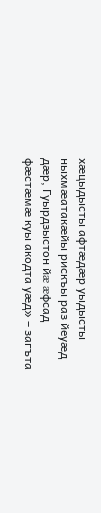хæцыдысты афтæдæр уыдысты ныхмæатакæйы рискъы раз йеуæд дæр, Гуырдзыстон йæ æфсад фæстæмæ куы акодта уæд» – загъта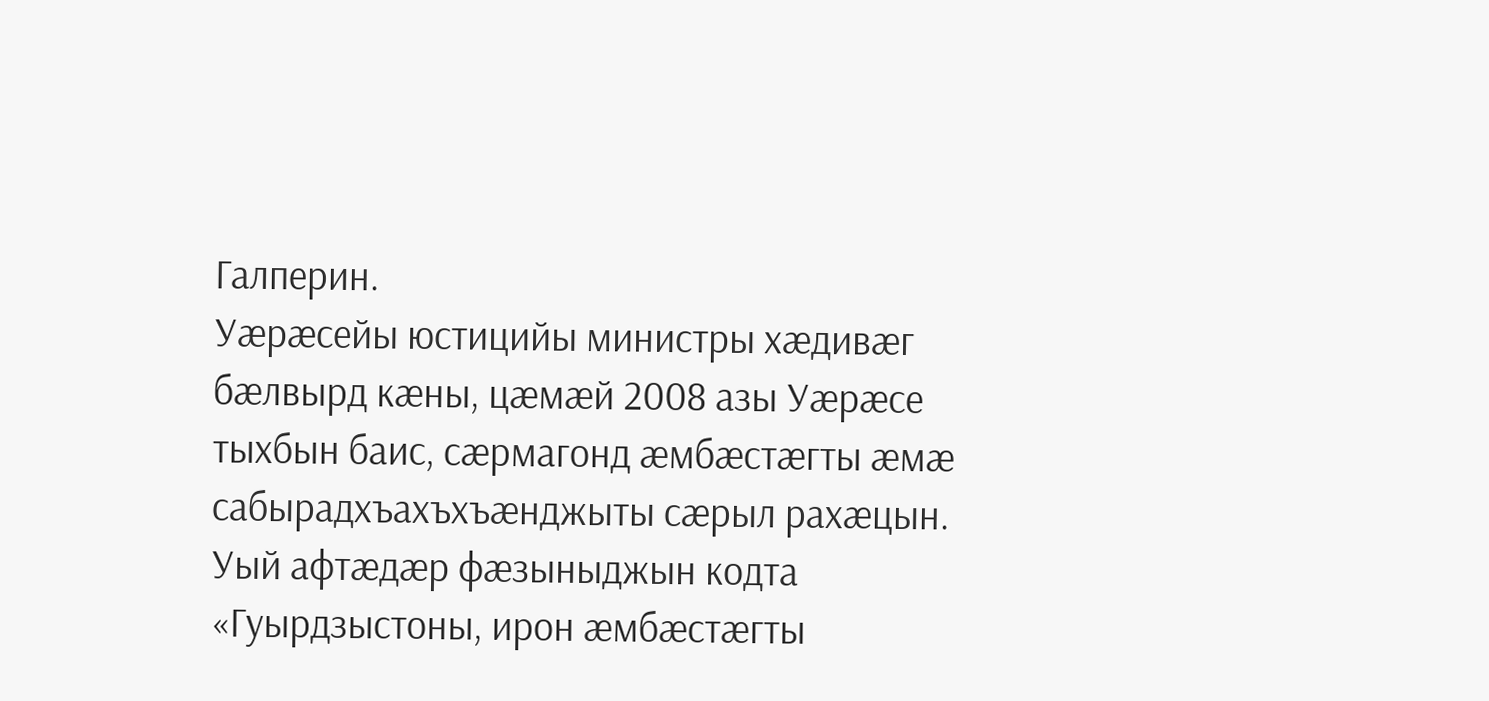Галперин.
Уæрæсейы юстицийы министры хæдивæг бæлвырд кæны, цæмæй 2008 азы Уæрæсе тыхбын баис, сæрмагонд æмбæстæгты æмæ сабырадхъахъхъæнджыты сæрыл рахæцын. Уый афтæдæр фæзыныджын кодта «Гуырдзыстоны, ирон æмбæстæгты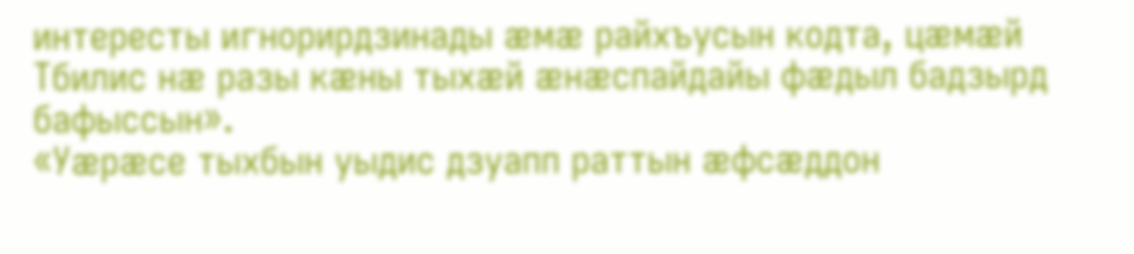интересты игнорирдзинады æмæ райхъусын кодта, цæмæй Тбилис нæ разы кæны тыхæй æнæспайдайы фæдыл бадзырд бафыссын».
«Уæрæсе тыхбын уыдис дзуапп раттын æфсæддон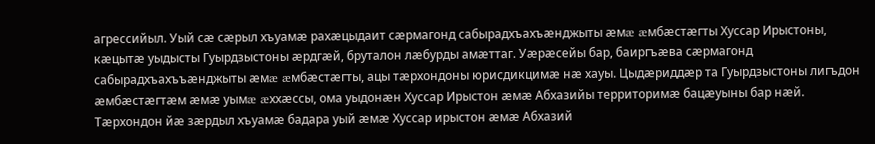агрессийыл. Уый сæ сæрыл хъуамæ рахæцыдаит сæрмагонд сабырадхъахъæнджыты æмæ æмбæстæгты Хуссар Ирыстоны, кæцытæ уыдысты Гуырдзыстоны æрдгæй, бруталон лæбурды амæттаг. Уæрæсейы бар, баиргъæва сæрмагонд сабырадхъахъъæнджыты æмæ æмбæстæгты, ацы тæрхондоны юрисдикцимæ нæ хауы. Цыдæриддæр та Гуырдзыстоны лигъдон æмбæстæгтæм æмæ уымæ æххæссы, ома уыдонæн Хуссар Ирыстон æмæ Абхазийы территоримæ бацæуыны бар нæй. Тæрхондон йæ зæрдыл хъуамæ бадара уый æмæ Хуссар ирыстон æмæ Абхазий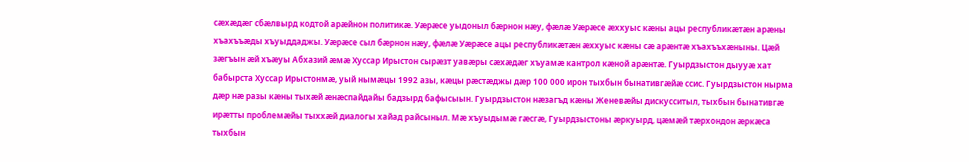сæхæдæг сбæлвырд кодтой арæйнон политикæ. Уæрæсе уыдоныл бæрнон нæу, фæлæ Уæрæсе æххуыс кæны ацы республикæтæн арæны хъахъъæды хъуыддаджы. Уæрæсе сыл бæрнон нæу, фæлæ Уæрæсе ацы республикæтæн æххуыс кæны сæ арæнтæ хъахъъхæныны. Цæй зæгъын æй хъæуы Абхазий æмæ Хуссар Ирыстон сырæзт уавæры сæхæдæг хъуамæ кантрол кæной арæнтæ. Гуырдзыстон дыууæ хат бабырста Хуссар Ирыстонмæ, уый нымæцы 1992 азы, кæцы рæстæджы дæр 100 000 ирон тыхбын бынативгæйæ ссис. Гуырдзыстон нырма дæр нæ разы кæны тыхæй æнæспайдайы бадзырд бафысыын. Гуырдзыстон нæзагъд кæны Женевæйы дискусситыл, тыхбын бынативгæ ирæтты проблемæйы тыххæй диалогы хайад райсыныл. Мæ хъуыдымæ гæсгæ, Гуырдзыстоны æркуырд, цæмæй тæрхондон æркæса тыхбын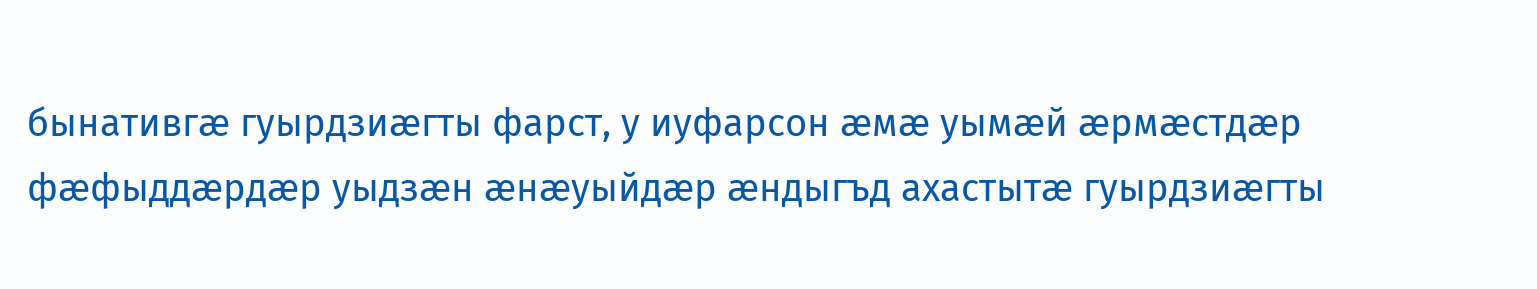бынативгæ гуырдзиæгты фарст, у иуфарсон æмæ уымæй æрмæстдæр фæфыддæрдæр уыдзæн æнæуыйдæр æндыгъд ахастытæ гуырдзиæгты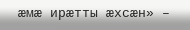æмæ ирæтты æхсæн» –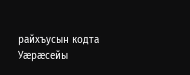райхъусын кодта Уæрæсейы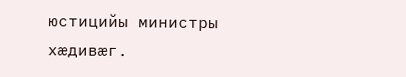юстицийы министры хæдивæг.